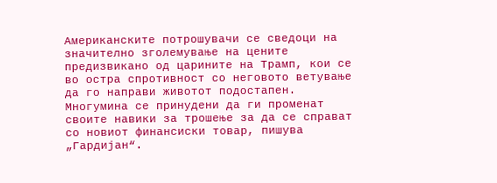Американските потрошувачи се сведоци на значително зголемување на цените предизвикано од царините на Трамп, кои се во остра спротивност со неговото ветување да го направи животот подостапен.
Многумина се принудени да ги променат своите навики за трошење за да се справат со новиот финансиски товар, пишува „Гардијан“.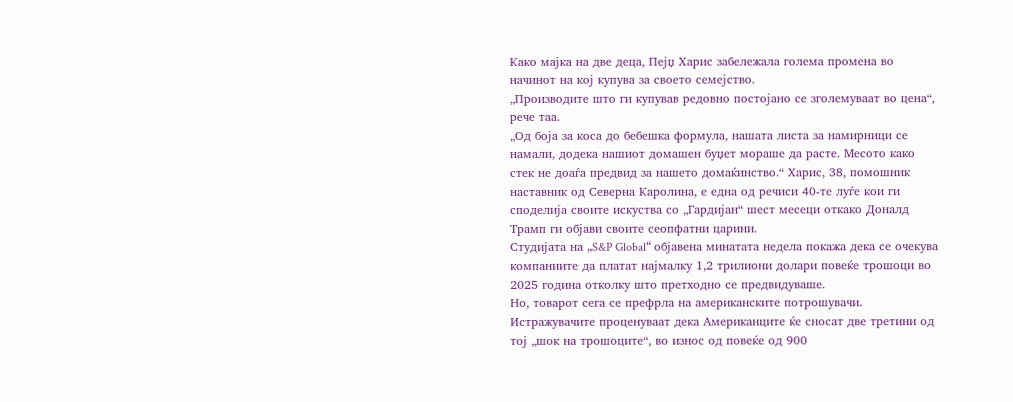Како мајка на две деца, Пејџ Харис забележала голема промена во начинот на кој купува за своето семејство.
„Производите што ги купував редовно постојано се зголемуваат во цена“, рече таа.
„Од боја за коса до бебешка формула, нашата листа за намирници се намали, додека нашиот домашен буџет мораше да расте. Месото како стек не доаѓа предвид за нашето домаќинство.“ Харис, 38, помошник наставник од Северна Каролина, е една од речиси 40-те луѓе кои ги споделија своите искуства со „Гардијан“ шест месеци откако Доналд Трамп ги објави своите сеопфатни царини.
Студијата на „S&P Global“ објавена минатата недела покажа дека се очекува компаниите да платат најмалку 1,2 трилиони долари повеќе трошоци во 2025 година отколку што претходно се предвидуваше.
Но, товарот сега се префрла на американските потрошувачи. Истражувачите проценуваат дека Американците ќе сносат две третини од тој „шок на трошоците“, во износ од повеќе од 900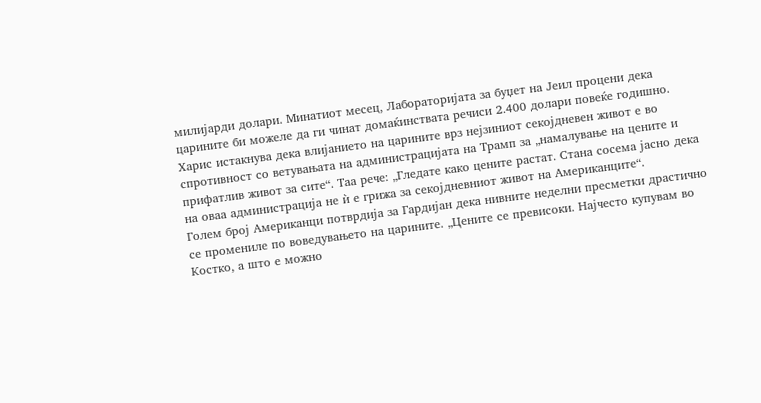милијарди долари. Минатиот месец, Лабораторијата за буџет на Јеил процени дека царините би можеле да ги чинат домаќинствата речиси 2.400 долари повеќе годишно.
Харис истакнува дека влијанието на царините врз нејзиниот секојдневен живот е во спротивност со ветувањата на администрацијата на Трамп за „намалување на цените и прифатлив живот за сите“. Таа рече: „Гледате како цените растат. Стана сосема јасно дека на оваа администрација не ѝ е грижа за секојдневниот живот на Американците“.
Голем број Американци потврдија за Гардијан дека нивните неделни пресметки драстично се промениле по воведувањето на царините. „Цените се превисоки. Најчесто купувам во Костко, а што е можно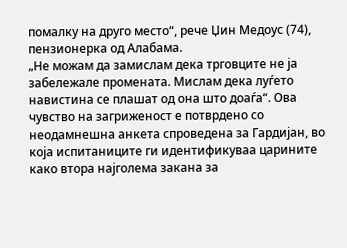помалку на друго место“, рече Џин Медоус (74), пензионерка од Алабама.
„Не можам да замислам дека трговците не ја забележале промената. Мислам дека луѓето навистина се плашат од она што доаѓа“. Ова чувство на загриженост е потврдено со неодамнешна анкета спроведена за Гардијан, во која испитаниците ги идентификуваа царините како втора најголема закана за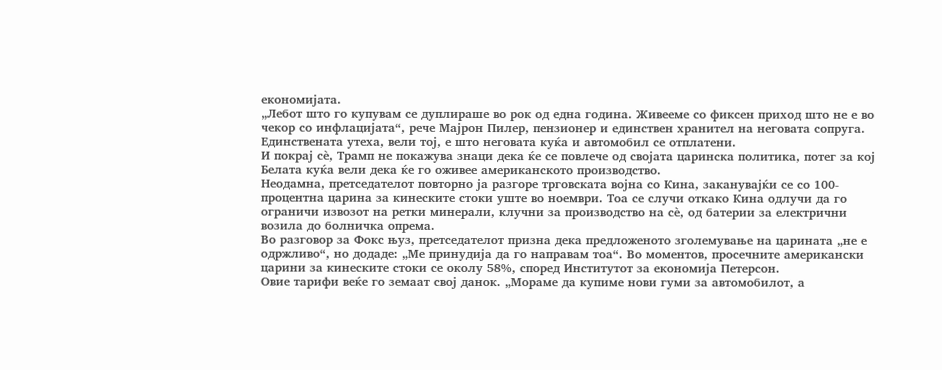економијата.
„Лебот што го купувам се дуплираше во рок од една година. Живееме со фиксен приход што не е во чекор со инфлацијата“, рече Мајрон Пилер, пензионер и единствен хранител на неговата сопруга. Единствената утеха, вели тој, е што неговата куќа и автомобил се отплатени.
И покрај сè, Трамп не покажува знаци дека ќе се повлече од својата царинска политика, потег за кој Белата куќа вели дека ќе го оживее американското производство.
Неодамна, претседателот повторно ја разгоре трговската војна со Кина, заканувајќи се со 100-процентна царина за кинеските стоки уште во ноември. Тоа се случи откако Кина одлучи да го ограничи извозот на ретки минерали, клучни за производство на сè, од батерии за електрични возила до болничка опрема.
Во разговор за Фокс њуз, претседателот призна дека предложеното зголемување на царината „не е одржливо“, но додаде: „Ме принудија да го направам тоа“. Во моментов, просечните американски царини за кинеските стоки се околу 58%, според Институтот за економија Петерсон.
Овие тарифи веќе го земаат свој данок. „Мораме да купиме нови гуми за автомобилот, а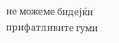не можеме бидејќи прифатливите гуми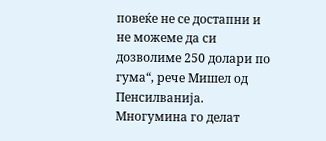повеќе не се достапни и не можеме да си дозволиме 250 долари по гума“, рече Мишел од Пенсилванија. Многумина го делат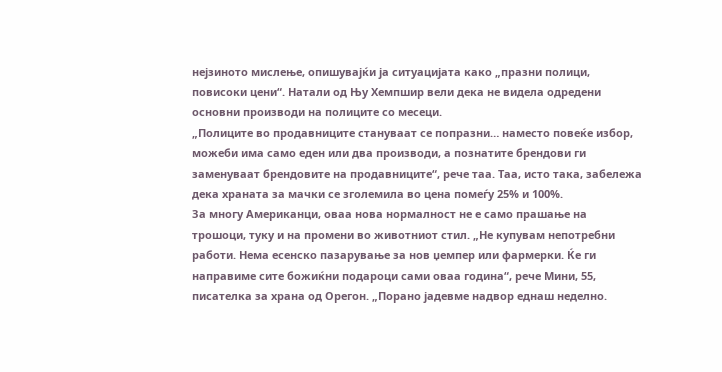нејзиното мислење, опишувајќи ја ситуацијата како „празни полици, повисоки цени“. Натали од Њу Хемпшир вели дека не видела одредени основни производи на полиците со месеци.
„Полиците во продавниците стануваат се попразни… наместо повеќе избор, можеби има само еден или два производи, а познатите брендови ги заменуваат брендовите на продавниците“, рече таа. Таа, исто така, забележа дека храната за мачки се зголемила во цена помеѓу 25% и 100%.
За многу Американци, оваа нова нормалност не е само прашање на трошоци, туку и на промени во животниот стил. „Не купувам непотребни работи. Нема есенско пазарување за нов џемпер или фармерки. Ќе ги направиме сите божиќни подароци сами оваа година“, рече Мини, 55, писателка за храна од Орегон. „Порано јадевме надвор еднаш неделно.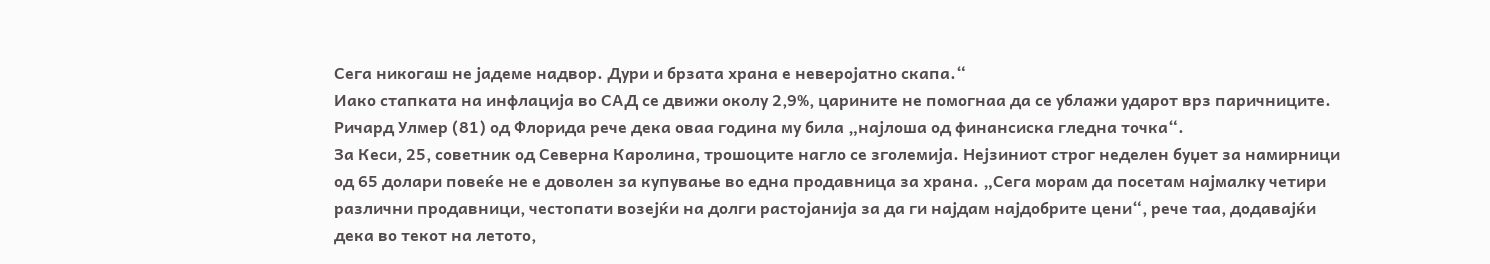Сега никогаш не јадеме надвор. Дури и брзата храна е неверојатно скапа.“
Иако стапката на инфлација во САД се движи околу 2,9%, царините не помогнаа да се ублажи ударот врз паричниците. Ричард Улмер (81) од Флорида рече дека оваа година му била „најлоша од финансиска гледна точка“.
За Кеси, 25, советник од Северна Каролина, трошоците нагло се зголемија. Нејзиниот строг неделен буџет за намирници од 65 долари повеќе не е доволен за купување во една продавница за храна. „Сега морам да посетам најмалку четири различни продавници, честопати возејќи на долги растојанија за да ги најдам најдобрите цени“, рече таа, додавајќи дека во текот на летото,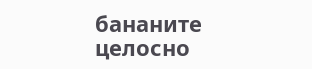бананите целосно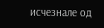исчезнале од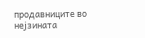продавниците во нејзината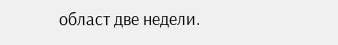област две недели.